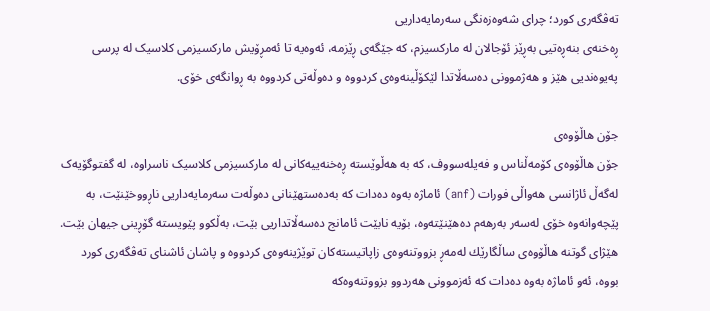تەڤگەری کورد؛ چرای شەوەزەنگی سەرمایەداریی
ڕەخنەی بنەڕەتیی بەڕێز ئۆجالان لە مارکسیزم، کە جێگەی ڕێزمە، ئەوەیە تا ئەمڕۆیش مارکسیزمی کلاسیک لە پرسی پەیوەندیی هێز و هەژموونی دەسەڵاتدا لێکۆڵینەوەی کردووە و دەوڵەتی کردووە بە ڕوانگەی خۆی.

جۆن هاڵۆوەی
جۆن هاڵۆوەی کۆمەڵناس و فەیلەسووف، کە بە هەڵوێستە ڕەخنەییەکانی لە مارکسیزمی کلاسیک ناسراوە، لە گفتوگۆیەک لەگەڵ ئاژانسی هەواڵی فورات (anf) ئاماژە بەوە دەدات کە بەدەستهێنانی دەوڵەت سەرمایەداریی ناڕووخێنێت، بە پێچەوانەوە خۆی لەسەر بەرهەم دەهێنێتەوە، بۆیە نابێت ئامانج دەسەڵاتداریی بێت، بەڵکوو پێویستە گۆڕینی جیهان بێت. هێژای گوتنە هاڵۆوەی ساڵگارێك لەمەڕ بزووتنەوەی زاپاتیستەکان توێژینەوەی کردووە و پاشان ئاشنای تەڤگەری کورد بووە، ئەو ئاماژە بەوە دەدات کە ئەزموونی هەردوو بزووتنەوەکە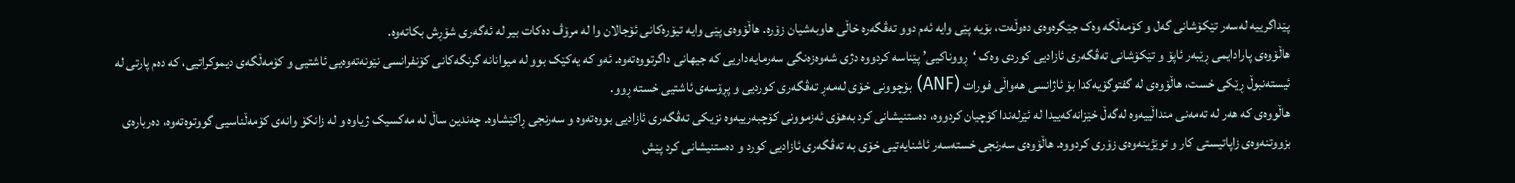پێداگرییە لەسەر تێکۆشانی گەل و کۆمەڵگە وەک جێگرەوەی دەوڵەت، بۆیە پێی وایە ئەم دوو تەڤگەرە خاڵی هاوبەشیان زۆرە. هاڵۆوەی پێی وایە تیۆرەکانی ئۆجالان وا لە مرۆڤ دەکات بیر لە ئەگەری شۆڕش بکاتەوە.
هاڵۆوەی پارادایمی ڕێبەر ئاپۆ و تێکۆشانی تەڤگەری ئازادیی کوردی وەک ‘ڕووناکیی’ پێناسە کردووە دژی شەوەزەنگی سەرمایەداریی کە جیهانی داگرتووەتەوە. ئەو کە یەکێک بوو لە میوانانە گرنگەکانی کۆنفرانسی نێونەتەوەیی ئاشتیی و کۆمەڵگەی دیموکراتیی، کە دەم پارتی لە ئیستەنبوڵ ڕێکی خست، هاڵۆوەی لە گفتوگۆیەکدا بۆ ئاژانسی هەواڵی فورات (ANF) بۆچوونی خۆی لەمەڕ تەڤگەری کوردیی و پڕۆسەی ئاشتیی خستە ڕوو.
هاڵووەی کە هەر لە تەمەنی منداڵییەوە لەگەڵ خێزانەکەییدا لە ئێرلەندا کۆچیان کردووە، دەستنیشانی کرد بەهۆی ئەزموونی کۆچبەرییەوە نزیکی تەڤگەری ئازادیی بووەتەوە و سەرنجی ڕاکێشاوە. چەندین ساڵ لە مەکسیک ژیاوە و لە زانکۆ وانەی کۆمەڵناسیی گووتوەتەوە، دەربارەی بزووتنەوەی زاپاتیستی کار و توێژینەوەی زۆری کردووە. هاڵۆوەی سەرنجی خستەسەر ئاشنایەتیی خۆی بە تەڤگەری ئازادیی کورد و دەستنیشانی کرد پێش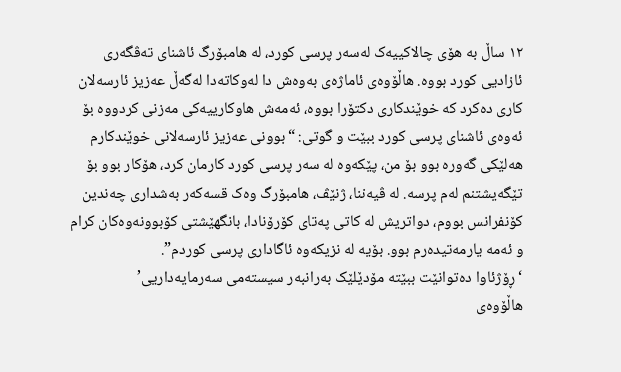١٢ ساڵ بە هۆی چالاکییەک لەسەر پرسی کورد، لە هامبۆرگ ئاشنای تەڤگەری ئازادیی کورد بووە. هاڵۆوەی ئاماژەی بەوەش دا لەوکاتەدا لەگەڵ عەزیز ئارسەلان کاری دەکرد کە خوێندکاری دکتۆرا بووە، ئەمەش هاوکارییەکی مەزنی کردووە بۆ ئەوەی ئاشنای پرسی کورد ببێت و گوتی: “بوونی عەزیز ئارسەلانی خوێندکارم هەلێكی گەورە بوو بۆ من، پێکەوە لە سەر پرسی کورد کارمان کرد، هۆکار بوو بۆ تێگەیشتنم لەم پرسە. لە ڤیەننا، ژنێڤ، هامبۆرگ وەک قسەکەر بەشداری چەندین کۆنفرانس بووم، دواتریش لە کاتی پەتای کۆرۆنادا، بانگهێشتی کۆبوونەوەکان کرام و ئەمە یارمەتیدەرم بوو. بۆیە لە نزیکەوە ئاگاداری پرسی کوردم”.
‘ڕۆژئاوا دەتوانێت ببێتە مۆدێلێک بەرانبەر سیستەمی سەرمایەداریی’
هاڵۆوەی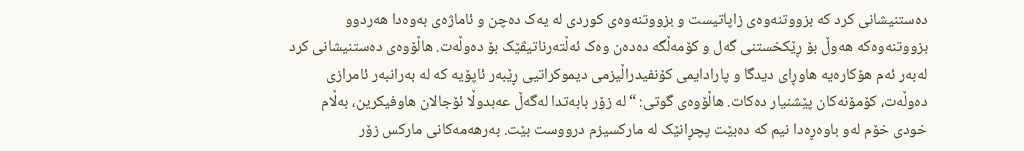دەستنیشانی کرد کە بزووتنەوەی زاپاتیست و بزووتنەوەی کوردی لە یەک دەچن و ئاماژەی بەوەدا هەردوو بزووتنەوەکە هەوڵ بۆ ڕێکخستنی گەل و کۆمەڵگە دەدەن وەک ئەڵتەرناتیڤێک بۆ دەوڵەت. هاڵۆوەی دەستنیشانی کرد لەبەر ئەم هۆکارەیە هاوڕای دیدگا و پارادایمی کۆنفیدراڵیزمی دیموکراتیی ڕێبەر ئاپۆیە کە لە بەرانبەر ئامرازی دەوڵەت، کۆمۆنەکان پێشنیار دەکات. هاڵۆوەی گوتی: “لە زۆر بابەتدا لەگەڵ عەبدوڵا ئۆجالان هاوفیكرین، بەڵام خودی خۆم لەو باوەڕەدا نیم کە دەبێت پچڕانێک لە مارکسیزم درووست بێت. بەرهەمەکانی مارکس زۆر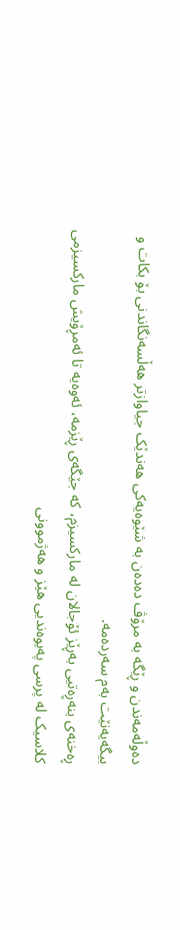دەوڵەمەندن و ڕێگە بە مرۆڤ دەدەن بە شێوەیەکی هەندێک جیاوازتر هەڵسەنگاندنی بۆ بکات و بیگەیەنێت بەم سەردەمە.
ڕەخنەی بنەڕەتیی بەڕێز ئۆجالان لە مارکسیزم، کە جێگەی ڕێزمە، ئەوەیە تا ئەمڕۆیش مارکسیزمی کلاسیک لە پرسی پەیوەندیی هێز و هەژموونی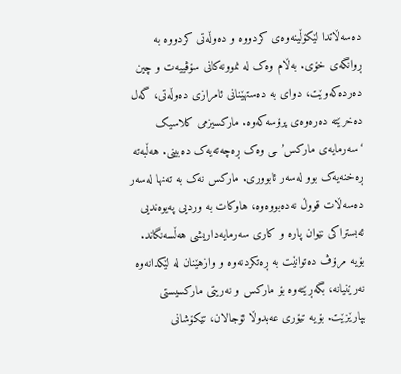دەسەڵاتدا لێکۆڵینەوەی کردووە و دەوڵەتی کردووە بە ڕوانگەی خۆی. بەڵام وەک لە نموونەکانی سۆڤییەت و چین دەردەکەوێت، دوای بە دەستهێنانی ئامرازی دەوڵەتی، گەل دەخرێتە دەرەوەی پرۆسەکەوە. مارکسیزمی کلاسیک ‘سەرمایەی مارکس’ـی وەک ڕەچەتەیەک دەبینی. هەڵبەتە ڕەخنەیەک بوو لەسەر ئابووری. مارکس نەک بە تەنها لەسەر دەسەڵات قووڵ نەدەبووەوە، هاوکات بە وردیی پەیوەندیی ئەبستراکی نێوان پارە و کاری سەرمایەداریشی هەڵسەنگاند. بۆیە مرۆڤ دەتوانێت بە ڕەتکردنەوە و وازهێنان لە لێکدانەوە نەرێنیانە، بگەڕێتەوە بۆ مارکس و نەریتی مارکسیستی بپارێزێت. بۆیە تیۆری عەبدوڵا ئۆجالان، تێکۆشانی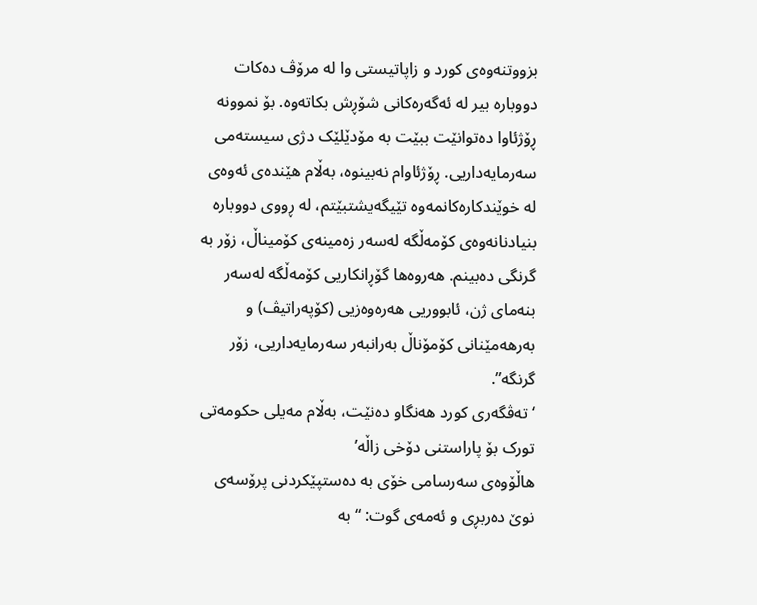بزووتنەوەی کورد و زاپاتیستی وا لە مرۆڤ دەکات دووبارە بیر لە ئەگەرەکانی شۆڕش بکاتەوە. بۆ نموونە ڕۆژئاوا دەتوانێت ببێت بە مۆدێلێک دژی سیستەمی سەرمایەداریی. ڕۆژئاوام نەبینوە، بەڵام هێندەی ئەوەی لە خوێندکارەکانمەوە تێیگەیشتبێتم، لە ڕووی دووبارە بنیادنانەوەی کۆمەڵگە لەسەر زەمینەی کۆمیناڵ، زۆر بە گرنگی دەبینم. هەروەها گۆڕانکاریی کۆمەڵگە لەسەر بنەمای ژن، ئابووریی هەرەوەزیی (کۆپەراتیڤ) و بەرهەمێنانی کۆمۆناڵ بەرانبەر سەرمایەداریی، زۆر گرنگە”.
‘تەڤگەری کورد هەنگاو دەنێت، بەڵام مەیلی حکومەتی تورک بۆ پاراستنی دۆخی زاڵە’
هاڵۆوەی سەرسامی خۆی بە دەستپێکردنی پرۆسەی نوێ دەربڕی و ئەمەی گوت: “بە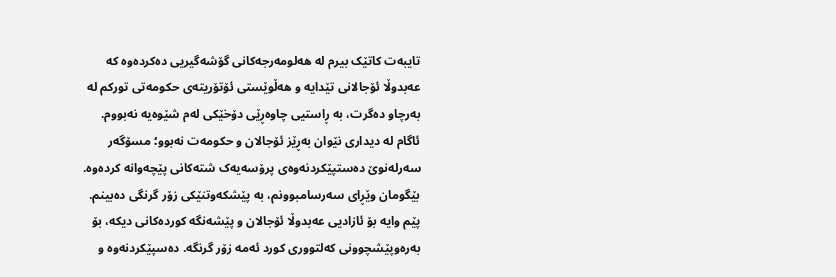تایبەت کاتێک بیرم لە هەلومەرجەکانی گۆشەگیریی دەکردەوە کە عەبدوڵا ئۆجالانی تێدایە و هەڵوێستی ئۆتۆریتەی حکومەتی تورکم لە بەرچاو دەگرت، بە ڕاستیی چاوەڕێی دۆخێکی لەم شێوەیە نەبووم. ئاگام لە دیداری نێوان بەڕێز ئۆجالان و حکومەت نەبوو؛ مسۆگەر سەرلەنوێ دەستپێکردنەوەی پرۆسەیەک شتەکانی پێچەوانە کردەوە. بێگومان وێڕای سەرسامبوونم، بە پێشکەوتنێکی زۆر گرنگی دەبینم. پێم وایە بۆ ئازادیی عەبدوڵا ئۆجالان و پێشەنگە کوردەکانی دیکە، بۆ بەرەوپێشچوونی کەلتووری کورد ئەمە زۆر گرنگە. دەسپێکردنەوە و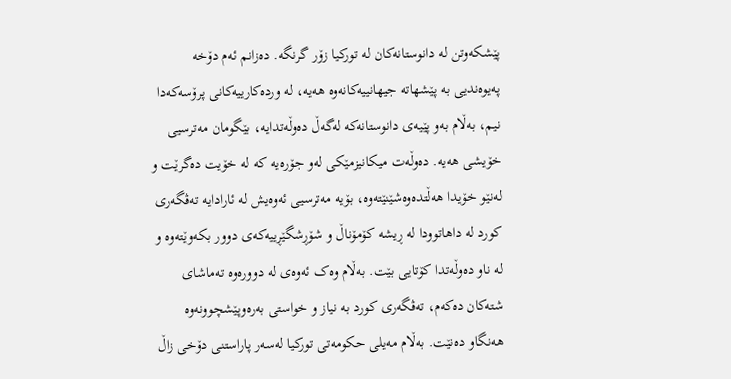پێشکەوتن لە دانوستانەکان لە تورکیا زۆر گرنگە. دەزانم ئەم دۆخە پەیوەندیی بە پێشهاتە جیهانییەکانەوە هەیە، لە وردەکارییەکانی پرۆسەکەدا نیم، بەڵام بەو پێیەی دانوستانەکە لەگەڵ دەوڵەتدایە، بێگومان مەترسیی خۆیشی هەیە. دەوڵەت میکانیزمێکی لەو جۆرەیە کە لە خۆیت دەگرێت و لەنێو خۆیدا هەڵتدەوەشێنێتەوە، بۆیە مەترسیی ئەوەیش لە ئارادایە تەڤگەری کورد لە داهاتوودا لە ڕیشە کۆمۆناڵ و شۆڕشگێڕییەکەی دوور بکەوێتەوە و لە ناو دەوڵەتدا کۆتایی بێت. بەڵام وەک ئەوەی لە دوورەوە تەماشای شتەکان دەکەم، تەڤگەری کورد بە نیاز و خواستی بەرەوپێشچوونەوە هەنگاو دەنێت. بەڵام مەیلی حکومەتی تورکیا لەسەر پاراستنی دۆخی زاڵ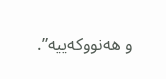و هەنووکەییە”.